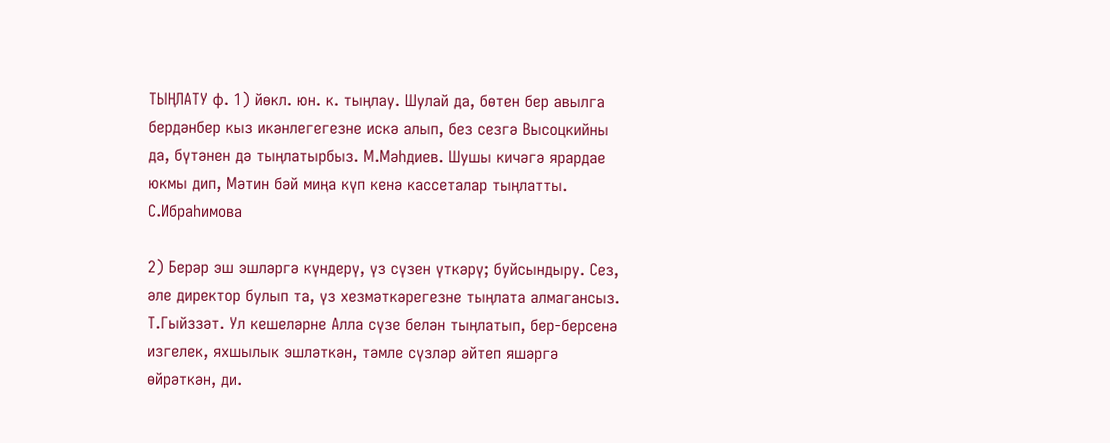ТЫҢЛАТУ ф. 1) йөкл. юн. к. тыңлау. Шулай да, бөтен бер авылга бердәнбер кыз икәнлегегезне искә алып, без сезгә Высоцкийны да, бүтәнен дә тыңлатырбыз. М.Мәһдиев. Шушы кичәгә ярардае юкмы дип, Мәтин бәй миңа күп кенә кассеталар тыңлатты. С.Ибраһимова

2) Берәр эш эшләргә күндерү, үз сүзен үткәрү; буйсындыру. Сез, әле директор булып та, үз хезмәткәрегезне тыңлата алмагансыз. Т.Гыйззәт. Ул кешеләрне Алла сүзе белән тыңлатып, бер-берсенә изгелек, яхшылык эшләткән, тәмле сүзләр әйтеп яшәргә өйрәткән, ди.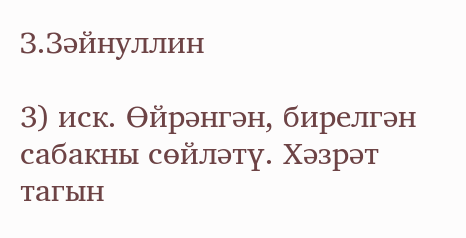З.Зәйнуллин

3) иск. Өйрәнгән, бирелгән сабакны сөйләтү. Хәзрәт тагын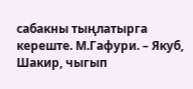сабакны тыңлатырга кереште. М.Гафури. – Якуб, Шакир, чыгып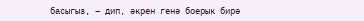басыгыз, – дип, әкрен генә боерык бирә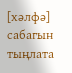[хәлфә] сабагын тыңлата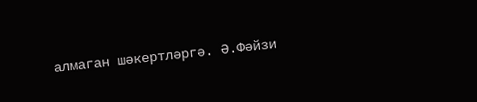алмаган шәкертләргә. Ә.Фәйзи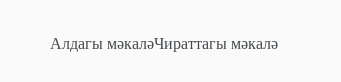Алдагы мәкаләЧираттагы мәкалә